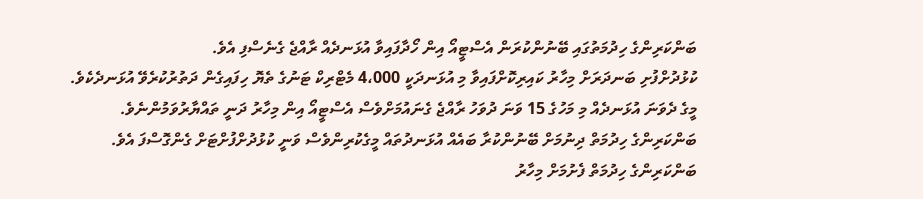ބަންކަރިންގެ ހިދުމަތުގައި ބޭނުންކުރަން އެސްޓީއޯ އިން ހޯދާފައިވާ އުޅަނދެއް ރާއްޖެ ގެނެސްފި އެވެ.
ކުޅުދުށްފުށި ބަނދަރަށް މިހާރު ކައިރިކޮށްފައިވާ މި އުޅަނދަކީ 4،000 މެޓްރިކް ޓަނުގެ ތެޔޮ ހިފައިގެން ދަތުރުކުރެވޭ އުޅަނދެކެވެ.
މީގެ ދެވަނަ އުޅަނދެއް މި މަހުގެ 15 ވަނަ ދުވަހު ރާއްޖެ ގެނައުމަށްވެސް އެސްޓީއޯ އިން މިހާރު ދަނީ ތައްޔާރުވަމުންނެވެ.
ބަންކަރިންގެ ހިދުމަތް ދިނުމަށް ބޭނުންކުރާ ބައެއް އުޅަނދުތައް މީގެކުރިންވެސް ވަނީ ކުޅުދުށްފުށްޓަށް ގެންގޮސްފަ އެވެ.
ބަންކަރިންގެ ހިދުމަތް ފެށުމަށް މިހާރު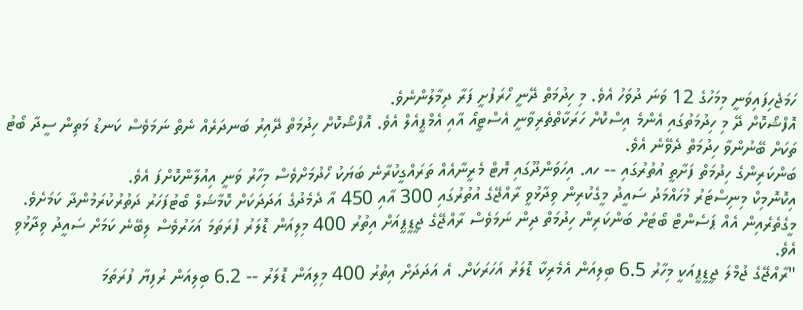ހަމަޖެހިފައިވަނީ މިމަހުގެ 12 ވަނަ ދުވަހު އެވެ. މި ހިދުމަތް ދޭނީ ހޯރަފުށީ ފަރާ ދިމާލުންނެވެ.
އޮފްޝޯކޮށް ދޭ މި ހިދުމަތުގައި އެންމެ އިސްކޮށް ހަރަކާތްތެރިވާނީ އެސްޓީއޯ އާއި އެމްޕީއެލް އެވެ. އޮފްޝޯކޮށް ހިދުމަތް ދޭއިރު ބަނދަރެއް ނެތް ނަމަވެސް ކަނޑު މަތިން ސީދާ ބޯޓު ތަކަށް ބޭނުންވާ ހިދުމަތް ދެވޭނެ އެވެ.
ބަންކަރިންގެ ހިދުމަތް ފަށާތީ އުތުރުގައި -- ހއ. އިހަވަންދޫގައި ޔޮޓް މެރީނާއެއް ތަރައްގީކުރާނެ ބަޔަކު ހޯދުމަށްވެސް މިހާރު ވަނީ އިއުލާންކޮށްފަ އެވެ.
އިކޮނޮމިކް މިނިސްޓަރު މުހައްމަދު ސައީދު މީގެކުރިން ވިދާޅުވީ ރާއްޖޭގެ އުތުރުގައި 300 އާއި 450 އާ ދެމެދުގެ އަދަދަކަށް ކޮމާޝަލް ބޯޓުފަހަރު ދަތުރުކުރަމުންދާ ކަމަށެވެ. މީގެތެރެއިން އެއް ޕަސެންޓް ބޯޓަށް ބަންކަރިން ހިދުމަތް ދިން ނަމަވެސް ރާއްޖޭގެ ޖީޑީޕީއަށް އިތުރު 400 މިލިއަން ޑޮލަރު ފުރަތަމަ އަހަރުވެސް ލިބޭނެ ކަމަށް ސައީދު ވިދާޅުވި އެވެ.
"ރާއްޖޭގެ ޖުމްލަ ޖީޑީޕީއަކީ މިހާރު 6.5 ބިލިއަން އެމެރިކާ ޑޮލަރު އަހަރަކަށް. އެ އަދަދަށް އިތުރު 400 މިލިއަން ޑޮލަރު -- 6.2 ބިލިއަން ރުފިޔާ ފުރަތަމަ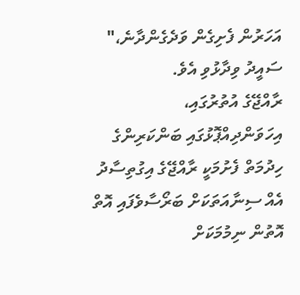އަހަރުން ފެށިގެން ވަދެގެންދާނެ،" ސައީދު ވިދާޅުވި އެވެ.
ރާއްޖޭގެ އުތުރުގައި، އިހަވަންދިއްޕޮޅުގައި ބަންކަރިންގެ ހިދުމަތް ފެށުމަކީ ރާއްޖޭގެ އިގުތިސާދު އެއް ސިނާއަތަކަށް ބަރޯސާވެފައި އޮތް އޮތުން ނިމުމަކަށް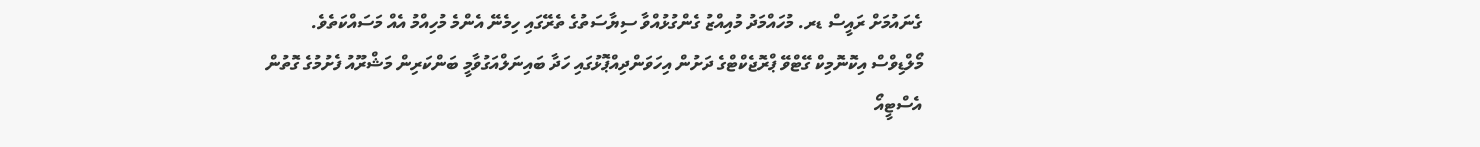ގެނައުމަށް ރައީސް ޑރ. މުހައްމަދު މުއިއްޒު ގެންގުޅުއްވާ ސިޔާސަތުގެ ތެރޭގައި ހިމެނޭ އެންމެ މުހިއްމު އެއް މަސައްކަތެވެ.
މޯލްޑިވްސް އިކޮނޮމިކް ގޭޓްވޭ ޕްރޮޖެކްޓްގެ ދަށުން އިހަވަންދިއްޕޮޅުގައި ހަދާ ބައިނަލްއަގުވާމީ ބަންކަރިން މަޝްރޫއު ފެށުމުގެ ގޮތުން އެސްޓީއޯ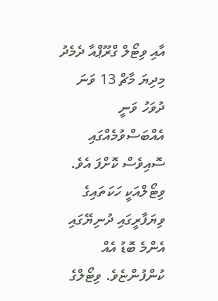އާއި ވިޓޯލް ގްރޫޕްއާ ދެމެދު މިދިޔަ މާޗް 13 ވަނަ ދުވަހު ވަނީ އެއްބަސްވުމެއްގައި ސޮއިވެސް ކޮށްފަ އެވެ.
ވިޓޯލްއަކީ ހަކަތައިގެ ވިޔަފާރީގައި ދުނިޔޭގައި އެންމެ ބޮޑު އެއް ކުންފުންޏެވެ. ވިޓޯލްގެ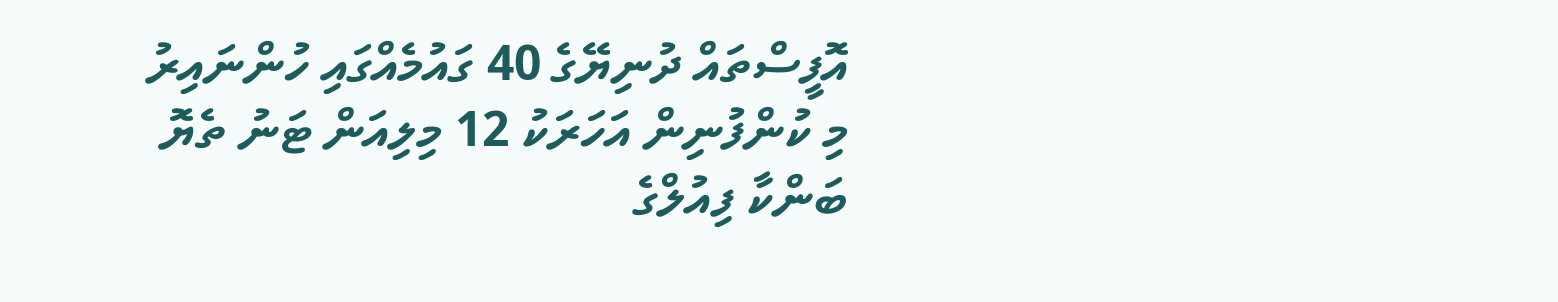އޮފީސްތައް ދުނިޔޭގެ 40 ގައުމެއްގައި ހުންނައިރު މި ކުންފުނިން އަހަރަކު 12 މިލިއަން ޓަނު ތެޔޮ ބަންކާ ފިއުލްގެ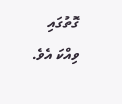ގޮތުގައި ވިއްކަ އެވެ.